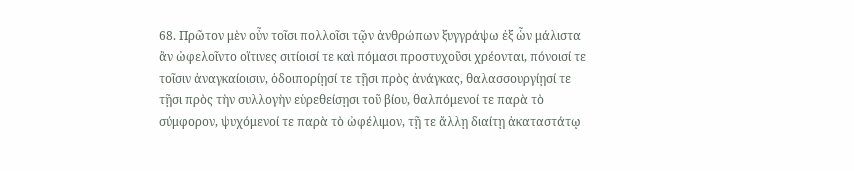68. Πρῶτον μὲν οὖν τοῖσι πολλοῖσι τῷν ἀνθρώπων ξυγγράψω ἐξ ὧν μάλιστα ἂν ὠφελοῖντο οἵτινες σιτίοισί τε καὶ πόμασι προστυχοῦσι χρέονται, πόνοισί τε τοῖσιν ἀναγκαίοισιν, ὁδοιπορίῃσί τε τῇσι πρὸς ἀνάγκας, θαλασσουργίῃσί τε τῇσι πρὸς τὴν συλλογὴν εὑρεθείσῃσι τοῦ βίου, θαλπόμενοί τε παρὰ τὸ σύμφορον, ψυχόμενοί τε παρὰ τὸ ὠφέλιμον, τῇ τε ἄλλῃ διαίτῃ ἀκαταστάτῳ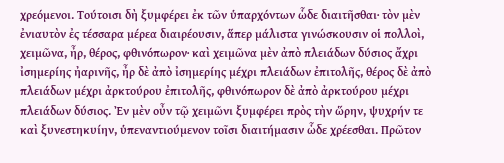χρεόμενοι. Τούτοισι δὴ ξυμφέρει ἐκ τῶν ὑπαρχόντων ὧδε διαιτῆσθαι· τὸν μὲν ἐνιαυτὸν ἐς τέσσαρα μέρεα διαιρέουσιν, ἅπερ μάλιστα γινώσκουσιν οἱ πολλοὶ, χειμῶνα, ἦρ, θέρος, φθινόπωρον· καὶ χειμῶνα μὲν ἀπὸ πλειάδων δύσιος ἄχρι ἰσημερίης ἠαρινῆς, ἦρ δὲ ἀπὸ ἰσημερίης μέχρι πλειάδων ἐπιτολῆς, θέρος δὲ ἀπὸ πλειάδων μέχρι ἀρκτούρου ἐπιτολῆς, φθινόπωρον δὲ ἀπὸ ἀρκτούρου μέχρι πλειάδων δύσιος. Ἐν μὲν οὖν τῷ χειμῶνι ξυμφέρει πρὸς τὴν ὥρην, ψυχρήν τε καὶ ξυνεστηκυίην, ὑπεναντιούμενον τοῖσι διαιτήμασιν ὧδε χρέεσθαι. Πρῶτον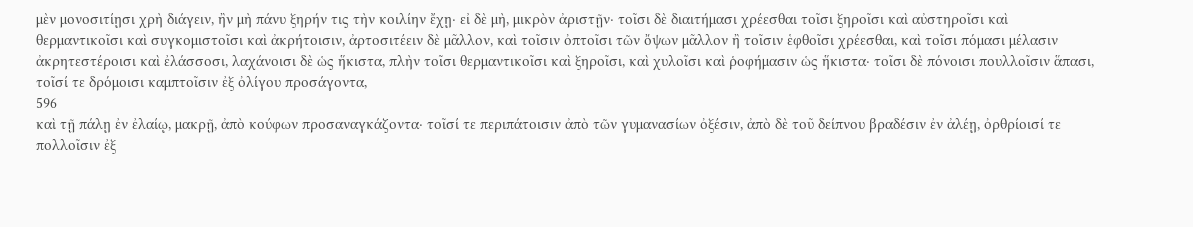μὲν μονοσιτίῃσι χρὴ διάγειν, ἢν μὴ πάνυ ξηρήν τις τὴν κοιλίην ἔχῃ· εἰ δὲ μὴ, μικρὸν ἀριστῇν· τοῖσι δὲ διαιτήμασι χρέεσθαι τοῖσι ξηροῖσι καὶ αὐστηροῖσι καὶ θερμαντικοῖσι καὶ συγκομιστοῖσι καὶ ἀκρήτοισιν, ἀρτοσιτέειν δὲ μᾶλλον, καὶ τοῖσιν ὀπτοῖσι τῶν ὄψων μᾶλλον ἢ τοῖσιν ἑφθοῖσι χρέεσθαι, καὶ τοῖσι πόμασι μέλασιν ἀκρητεστέροισι καὶ ἐλάσσοσι, λαχάνοισι δὲ ὡς ἥκιστα, πλὴν τοῖσι θερμαντικοῖσι καὶ ξηροῖσι, καὶ χυλοῖσι καὶ ῥοφήμασιν ὡς ἥκιστα· τοῖσι δὲ πόνοισι πουλλοῖσιν ἅπασι, τοῖσί τε δρόμοισι καμπτοῖσιν ἐξ ὀλίγου προσάγοντα,
596
καὶ τῇ πάλῃ ἐν ἐλαίῳ, μακρῇ, ἀπὸ κούφων προσαναγκάζοντα· τοῖσί τε περιπάτοισιν ἀπὸ τῶν γυμανασίων ὀξέσιν, ἀπὸ δὲ τοῦ δείπνου βραδέσιν ἐν ἀλέῃ, ὀρθρίοισί τε πολλοῖσιν ἐξ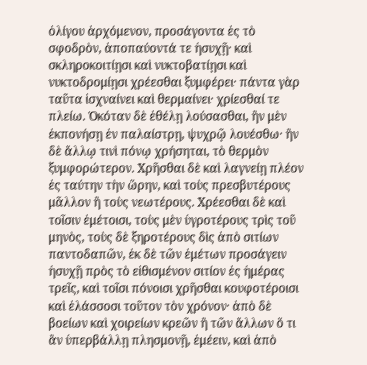ὀλίγου ἀρχόμενον, προσάγοντα ἐς τὸ σφοδρὸν, ἀποπαύοντά τε ἡσυχῇ· καὶ σκληροκοιτίῃσι καὶ νυκτοβατίῃσι καὶ νυκτοδρομίῃσι χρέεσθαι ξυμφέρει· πάντα γὰρ ταῦτα ἰσχναίνει καὶ θερμαίνει· χρίεσθαί τε πλείω. Ὁκόταν δὲ ἐθέλῃ λούσασθαι, ἢν μὲν ἐκπονήσῃ ἐν παλαίστρῃ, ψυχρῷ λουέσθω· ἢν δὲ ἄλλῳ τινὶ πόνῳ χρήσηται, τὸ θερμὸν ξυμφορώτερον. Χρῆσθαι δὲ καὶ λαγνείῃ πλέον ἐς ταύτην τὴν ὥρην, καὶ τοὺς πρεσβυτέρους μᾶλλον ἢ τοὺς νεωτέρους. Χρέεσθαι δὲ καὶ τοῖσιν ἐμέτοισι, τοὺς μὲν ὑγροτέρους τρὶς τοῦ μηνὸς, τοὺς δὲ ξηροτέρους δὶς ἀπὸ σιτίων παντοδαπῶν, ἐκ δὲ τῶν ἐμέτων προσάγειν ἡσυχῇ πρὸς τὸ εἰθισμένον σιτίον ἐς ἡμέρας τρεῖς, καὶ τοῖσι πόνοισι χρῆσθαι κουφοτέροισι καὶ ἐλάσσοσι τοῦτον τὸν χρόνον· ἀπὸ δὲ βοείων καὶ χοιρείων κρεῶν ἢ τῶν ἄλλων ὅ τι ἂν ὑπερβάλλῃ πλησμονῇ, ἐμέειν, καὶ ἀπὸ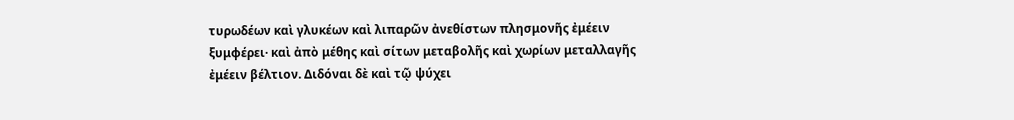τυρωδέων καὶ γλυκέων καὶ λιπαρῶν ἀνεθίστων πλησμονῆς ἐμέειν ξυμφέρει· καὶ ἀπὸ μέθης καὶ σίτων μεταβολῆς καὶ χωρίων μεταλλαγῆς ἐμέειν βέλτιον. Διδόναι δὲ καὶ τῷ ψύχει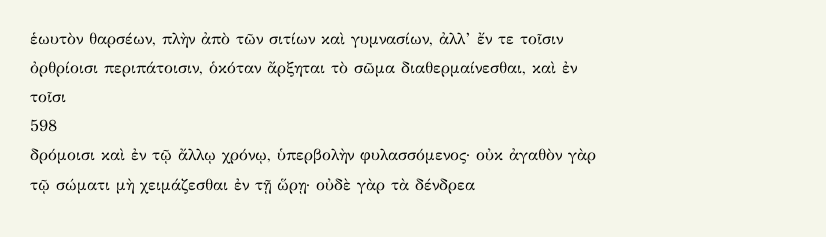ἑωυτὸν θαρσέων, πλὴν ἀπὸ τῶν σιτίων καὶ γυμνασίων, ἀλλ’ ἔν τε τοῖσιν ὀρθρίοισι περιπάτοισιν, ὁκόταν ἄρξηται τὸ σῶμα διαθερμαίνεσθαι, καὶ ἐν τοῖσι
598
δρόμοισι καὶ ἐν τῷ ἄλλῳ χρόνῳ, ὑπερβολὴν φυλασσόμενος· οὐκ ἀγαθὸν γὰρ τῷ σώματι μὴ χειμάζεσθαι ἐν τῇ ὥρῃ· οὐδὲ γὰρ τὰ δένδρεα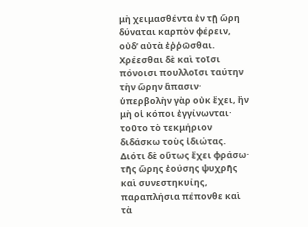μὴ χειμασθέντα ἐν τῇ ὥρη δύναται καρπὸν φέρειν, οὐδ’ αὐτὰ ἐῤῥῶσθαι. Χρέεσθαι δὲ καὶ τοῖσι πόνοισι πουλλοῖσι ταύτην τὴν ὥρην ἅπασιν· ὑπερβολὴν γὰρ οὐκ ἔχει, ἢν μὴ οἱ κόποι ἐγγίνωνται· τοῦτο τὸ τεκμήριον διδάσκω τοὺς ἰδιώτας. Διότι δὲ οὕτως ἔχει φράσω· τῆς ὥρης ἐούσης ψυχρῆς καὶ συνεστηκυίης, παραπλήσια πέπονθε καὶ τὰ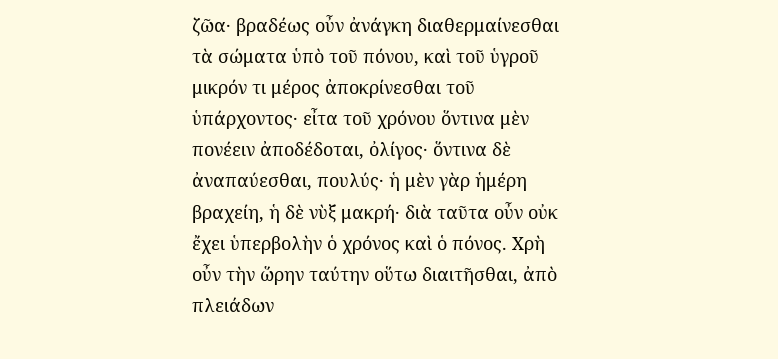ζῶα· βραδέως οὖν ἀνάγκη διαθερμαίνεσθαι τὰ σώματα ὑπὸ τοῦ πόνου, καὶ τοῦ ὑγροῦ μικρόν τι μέρος ἀποκρίνεσθαι τοῦ ὑπάρχοντος· εἶτα τοῦ χρόνου ὅντινα μὲν πονέειν ἀποδέδοται, ὀλίγος· ὅντινα δὲ ἀναπαύεσθαι, πουλύς· ἡ μὲν γὰρ ἡμέρη βραχείη, ἡ δὲ νὺξ μακρή· διὰ ταῦτα οὖν οὐκ ἔχει ὑπερβολὴν ὁ χρόνος καὶ ὁ πόνος. Χρὴ οὖν τὴν ὥρην ταύτην οὕτω διαιτῆσθαι, ἀπὸ πλειάδων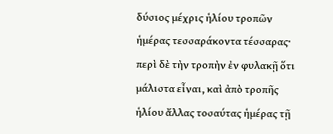δύσιος μέχρις ἡλίου τροπῶν ἡμέρας τεσσαράκοντα τέσσαρας· περὶ δὲ τὴν τροπὴν ἐν φυλακῇ ὅτι μάλιστα εἶναι, καὶ ἀπὸ τροπῆς ἡλίου ἄλλας τοσαύτας ἡμέρας τῇ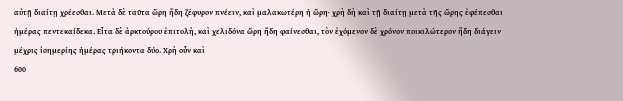αὐτῇ διαίτῃ χρέεσθαι. Μετὰ δὲ ταῦτα ὥρη ἤδη ζέφυρον πνέειν, καὶ μαλακωτέρη ἡ ὥρη· χρὴ δὴ καὶ τῇ διαίτῃ μετὰ τῆς ὥρης ἐφέπεσθαι ἡμέρας πεντεκαίδεκα. Εἶτα δὲ ἀρκτούρου ἐπιτολὴ, καὶ χελιδόνα ὥρη ἤδη φαίνεσθαι, τὸν ἐχόμενον δὲ χρόνον ποικιλώτερον ἤδη διάγειν μέχρις ἰσημερίης ἡμέρας τριήκοντα δύο. Χρὴ οὖν καὶ
600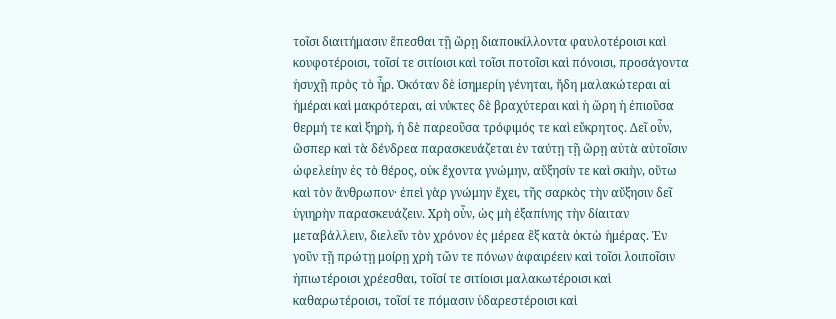τοῖσι διαιτήμασιν ἕπεσθαι τῇ ὥρῃ διαποικίλλοντα φαυλοτέροισι καὶ κουφοτέροισι, τοῖσί τε σιτίοισι καὶ τοῖσι ποτοῖσι καὶ πόνοισι, προσάγοντα ἡσυχῇ πρὸς τὸ ἦρ. Ὁκόταν δὲ ἰσημερίη γένηται, ἤδη μαλακώτεραι αἱ ἡμέραι καὶ μακρότεραι, αἱ νύκτες δὲ βραχύτεραι καὶ ἡ ὥρη ἡ ἐπιοῦσα θερμή τε καὶ ξηρὴ, ἡ δὲ παρεοῦσα τρόφιμός τε καὶ εὔκρητος. Δεῖ οὖν, ὥσπερ καὶ τὰ δένδρεα παρασκευάζεται ἐν ταύτῃ τῇ ὥρῃ αὐτὰ αὐτοῖσιν ὠφελείην ἐς τὸ θέρος, οὐκ ἔχοντα γνώμην, αὔξησίν τε καὶ σκιὴν, οὕτω καὶ τὸν ἄνθρωπον· ἐπεὶ γὰρ γνώμην ἔχει, τῆς σαρκὸς τὴν αὔξησιν δεῖ ὑγιηρὴν παρασκευάζειν. Χρὴ οὖν, ὡς μὴ ἐξαπίνης τὴν δίαιταν μεταβάλλειν, διελεῖν τὸν χρόνον ἐς μέρεα ἓξ κατὰ ὀκτὼ ἡμέρας. Ἐν γοῦν τῇ πρώτῃ μοίρῃ χρὴ τῶν τε πόνων ἀφαιρέειν καὶ τοῖσι λοιποῖσιν ἠπιωτέροισι χρέεσθαι, τοῖσί τε σιτίοισι μαλακωτέροισι καὶ καθαρωτέροισι, τοῖσί τε πόμασιν ὑδαρεστέροισι καὶ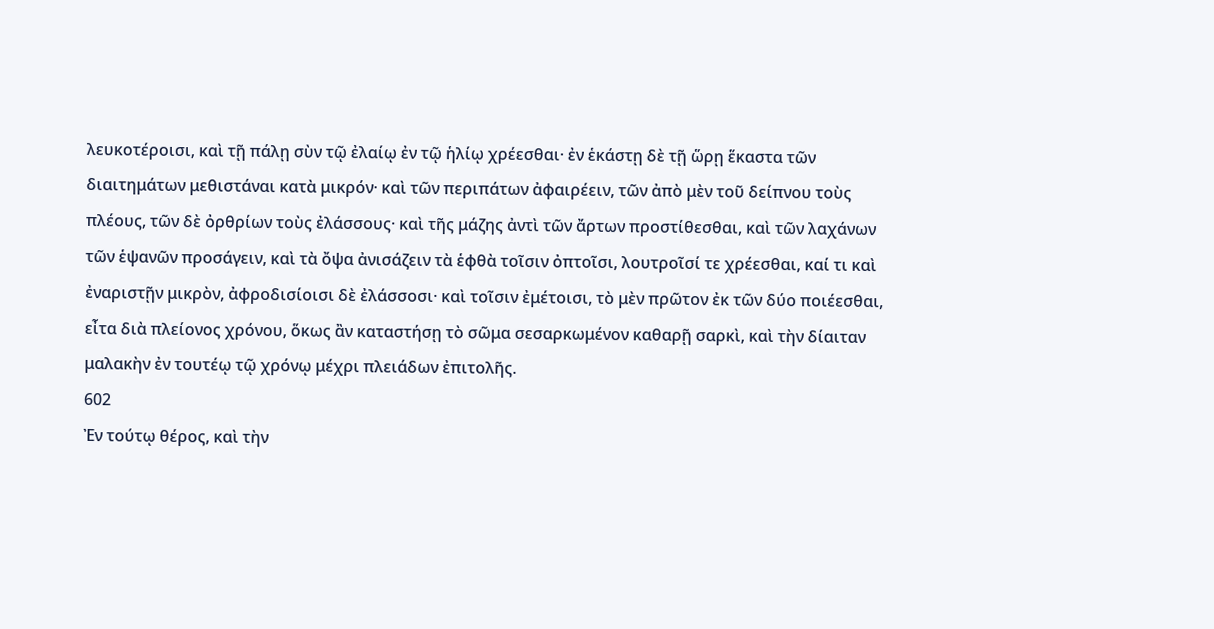λευκοτέροισι, καὶ τῇ πάλῃ σὺν τῷ ἐλαίῳ ἐν τῷ ἡλίῳ χρέεσθαι· ἐν ἑκάστῃ δὲ τῇ ὥρῃ ἕκαστα τῶν διαιτημάτων μεθιστάναι κατὰ μικρόν· καὶ τῶν περιπάτων ἀφαιρέειν, τῶν ἀπὸ μὲν τοῦ δείπνου τοὺς πλέους, τῶν δὲ ὀρθρίων τοὺς ἐλάσσους· καὶ τῆς μάζης ἀντὶ τῶν ἄρτων προστίθεσθαι, καὶ τῶν λαχάνων τῶν ἑψανῶν προσάγειν, καὶ τὰ ὄψα ἀνισάζειν τὰ ἑφθὰ τοῖσιν ὀπτοῖσι, λουτροῖσί τε χρέεσθαι, καί τι καὶ ἐναριστῇν μικρὸν, ἀφροδισίοισι δὲ ἐλάσσοσι· καὶ τοῖσιν ἐμέτοισι, τὸ μὲν πρῶτον ἐκ τῶν δύο ποιέεσθαι, εἶτα διὰ πλείονος χρόνου, ὅκως ἂν καταστήσῃ τὸ σῶμα σεσαρκωμένον καθαρῇ σαρκὶ, καὶ τὴν δίαιταν μαλακὴν ἐν τουτέῳ τῷ χρόνῳ μέχρι πλειάδων ἐπιτολῆς.
602
Ἐν τούτῳ θέρος, καὶ τὴν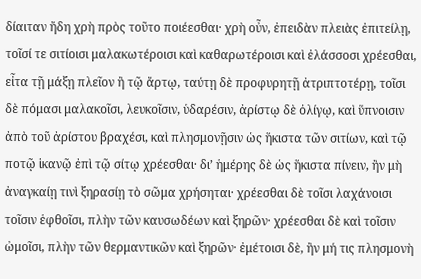δίαιταν ἤδη χρὴ πρὸς τοῦτο ποιέεσθαι· χρὴ οὖν, ἐπειδὰν πλειὰς ἐπιτείλῃ, τοῖσί τε σιτίοισι μαλακωτέροισι καὶ καθαρωτέροισι καὶ ἐλάσσοσι χρέεσθαι, εἶτα τῇ μάξῃ πλεῖον ἢ τῷ ἄρτῳ, ταύτῃ δὲ προφυρητῇ ἀτριπτοτέρῃ, τοῖσι δὲ πόμασι μαλακοῖσι, λευκοῖσιν, ὑδαρέσιν, ἀρίστῳ δὲ ὀλίγῳ, καὶ ὕπνοισιν ἀπὸ τοῦ ἀρίστου βραχέσι, καὶ πλησμονῇσιν ὡς ἥκιστα τῶν σιτίων, καὶ τῷ ποτῷ ἱκανῷ ἐπὶ τῷ σίτῳ χρέεσθαι· δι’ ἡμέρης δὲ ὡς ἥκιστα πίνειν, ἢν μὴ ἀναγκαίῃ τινὶ ξηρασίῃ τὸ σῶμα χρήσηται· χρέεσθαι δὲ τοῖσι λαχάνοισι τοῖσιν ἑφθοῖσι, πλὴν τῶν καυσωδέων καὶ ξηρῶν· χρέεσθαι δὲ καὶ τοῖσιν ὠμοῖσι, πλὴν τῶν θερμαντικῶν καὶ ξηρῶν· ἐμέτοισι δὲ, ἢν μή τις πλησμονὴ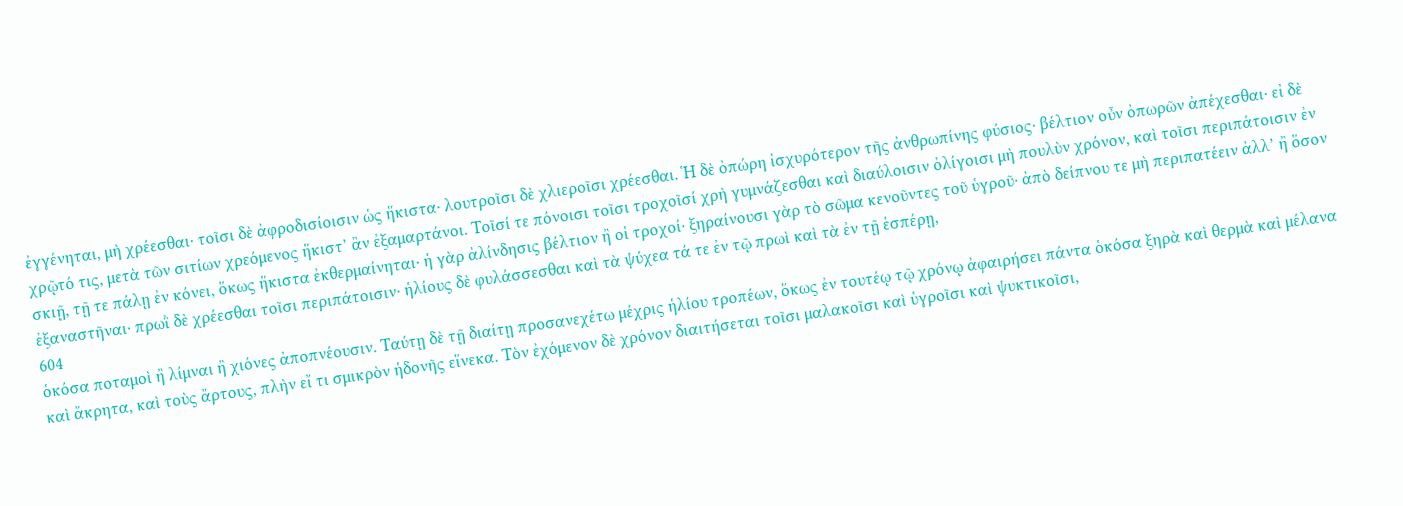ἐγγένηται, μὴ χρέεσθαι· τοῖσι δὲ ἀφροδισίοισιν ὡς ἥκιστα· λουτροῖσι δὲ χλιεροῖσι χρέεσθαι. Ἡ δὲ ὀπώρη ἰσχυρότερον τῆς ἀνθρωπίνης φύσιος· βέλτιον οὖν ὀπωρῶν ἀπέχεσθαι· εἰ δὲ χρῷτό τις, μετὰ τῶν σιτίων χρεόμενος ἥκιστ’ ἂν ἐξαμαρτάνοι. Τοῖσί τε πόνοισι τοῖσι τροχοῖσί χρὴ γυμνάζεσθαι καὶ διαύλοισιν ὀλίγοισι μὴ πουλὺν χρόνον, καὶ τοῖσι περιπάτοισιν ἐν σκιῇ, τῇ τε πάλῃ ἐν κόνει, ὅκως ἥκιστα ἐκθερμαίνηται· ἡ γὰρ ἀλίνδησις βέλτιον ἢ οἱ τροχοί· ξηραίνουσι γὰρ τὸ σῶμα κενοῦντες τοῦ ὑγροῦ· ἀπὸ δείπνου τε μὴ περιπατέειν ἀλλ’ ἢ ὅσον ἐξαναστῆναι· πρωῒ δὲ χρέεσθαι τοῖσι περιπάτοισιν· ἡλίους δὲ φυλάσσεσθαι καὶ τὰ ψύχεα τά τε ἐν τῷ πρωὶ καὶ τὰ ἐν τῇ ἑσπέρῃ,
604
ὁκόσα ποταμοὶ ἢ λίμναι ἢ χιόνες ἀποπνέουσιν. Ταύτῃ δὲ τῇ διαίτῃ προσανεχέτω μέχρις ἡλίου τροπέων, ὅκως ἐν τουτέῳ τῷ χρόνῳ ἀφαιρήσει πάντα ὁκόσα ξηρὰ καὶ θερμὰ καὶ μέλανα καὶ ἄκρητα, καὶ τοὺς ἄρτους, πλὴν εἴ τι σμικρὸν ἡδονῆς εἵνεκα. Τὸν ἐχόμενον δὲ χρόνον διαιτήσεται τοῖσι μαλακοῖσι καὶ ὑγροῖσι καὶ ψυκτικοῖσι,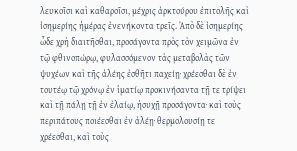λευκοῖσι καὶ καθαροῖσι, μέχρις ἀρκτούρου ἐπιτολῆς καὶ ἰσημερίης ἡμέρας ἐνενήκοντα τρεῖς. Ἀπὸ δὲ ἰσημερίης ὧδε χρὴ διαιτῆσθαι, προσάγοντα πρὸς τὸν χειμῶνα ἐν τῷ φθινοπώρῳ, φυλασσόμενον τὰς μεταβολὰς τῶν ψυχέων καὶ τῆς ἀλέης ἐσθῆτι παχείῃ· χρέεσθαι δὲ ἐν τουτέῳ τῷ χρόνῳ ἐν ἱματίῳ προκινήσαντα τῇ τε τρίψει καὶ τῇ πάλῃ τῇ ἐν ἐλαίῳ, ἡσυχῇ προσάγοντα· καὶ τοὺς περιπάτους ποιέεσθαι ἐν ἀλέῃ· θερμολουσίῃ τε χρέεσθαι, καὶ τοὺς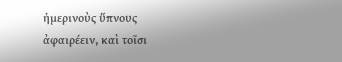ἡμερινοὺς ὕπνους ἀφαιρέειν, καὶ τοῖσι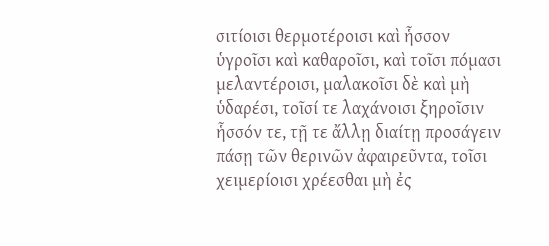σιτίοισι θερμοτέροισι καὶ ἧσσον ὑγροῖσι καὶ καθαροῖσι, καὶ τοῖσι πόμασι μελαντέροισι, μαλακοῖσι δὲ καὶ μὴ ὑδαρέσι, τοῖσί τε λαχάνοισι ξηροῖσιν ἧσσόν τε, τῇ τε ἄλλῃ διαίτῃ προσάγειν πάσῃ τῶν θερινῶν ἀφαιρεῦντα, τοῖσι χειμερίοισι χρέεσθαι μὴ ἐς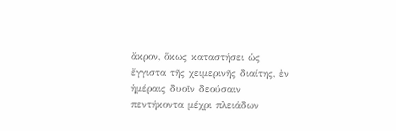ἄκρον, ὅκως καταστήσει ὡς ἔγγιστα τῆς χειμερινῆς διαίτης, ἐν ἡμέραις δυοῖν δεούσαιν πεντήκοντα μέχρι πλειάδων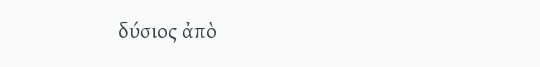δύσιος ἀπὸ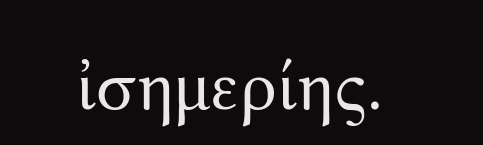ἰσημερίης.